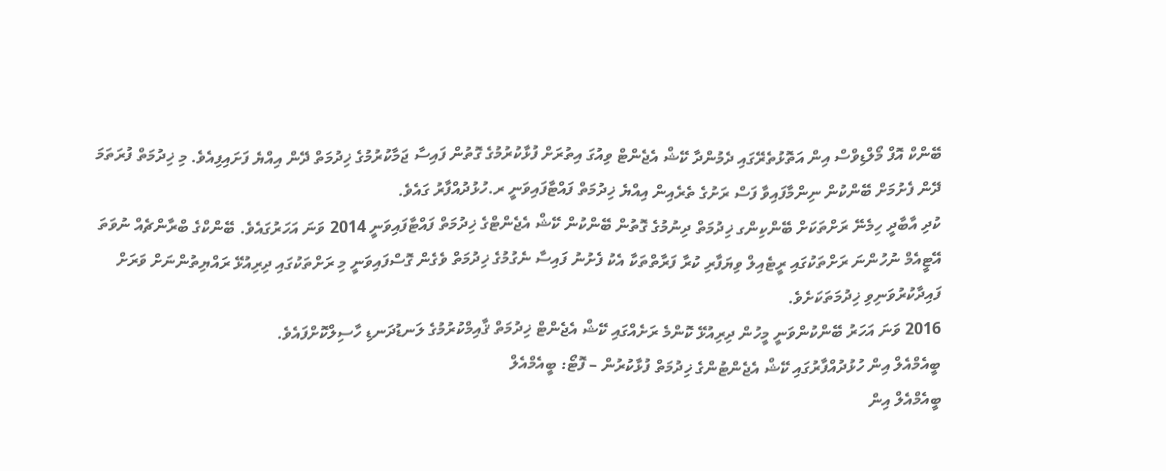ބޭންކް އޮފް މޯލްޑިވްސް އިން އަތޮޅުތެރޭގައި ދެމުންދާ ކޭޝް އެޖެންޓް ވިއުގަ އިތުރަށް ފުޅާކުރުމުގެ ގޮތުން ފައިސާ ޖަމާކުރުމުގެ ޚިދުމަތް ދޭން އިއްޔެ ފަށައިފިއެވެ. މި ޚިދުމަތް ފުރަތަމަ ދޭން ފެށުމަށް ބޭންކުން ނިންމާފައިވާ ފަސް ރަށުގެ ތެރެއިން އިއްޔެ ޚިދުމަތް ފައްޓާފައިވަނީ ރ.ހުޅުދުއްފާރު ގައެވެ.
ކުދި އާބާދީ ހިމެނޭ ރަށްތަކަށް ބޭންކިންގ ޚިދުމަތް ދިނުމުގެ ގޮތުން ބޭންކުން ކޭޝް އެޖެންޓްގެ ޚިދުމަތް ފައްޓާފައިވަނީ 2014 ވަނަ އަހަރުގައެވެ. ބޭންކްގެ ބްރާންޗެއް ނުވަތަ އޭޓީއެމް ނުހުންނަ ރަށްތަކުގައި ރީޓެއިލް ވިޔަފާރި ކުރާ ފަރާތްތަކާ އެކު ފެށުނު ފައިސާ ނެގުމުގެ ޚިދުމަތް ވެގެން ގޮސްފައިވަނީ މި ރަށްތަކުގައި ދިރިއުޅޭ ރައްޔިތުންނަށް ވަރަށް ފައިދާކުރުވަނިވި ޚިދުމަތަކަށެވެ.
2016 ވަނަ އަހަރު ބޭންކުންވަނީ މީހުން ދިރިއުޅޭ ކޮންމެ ރަށެއްގައި ކޭޝް އެޖެންޓް ޚިދުމަތް ޤާއިމްކުރުމުގެ ލަނޑުދަނޑި ހާސިލްކޮށްފައެވެ.
ބީއެމްއެލް އިން ހުޅުދުއްފާރުގައި ކޭޝް އެޖެންޓުންގެ ޚިދުމަތް ފުޅާކުރުން – ފޮޓޯ: ބީއެމްއެލް
ބީއެމްއެލް އިން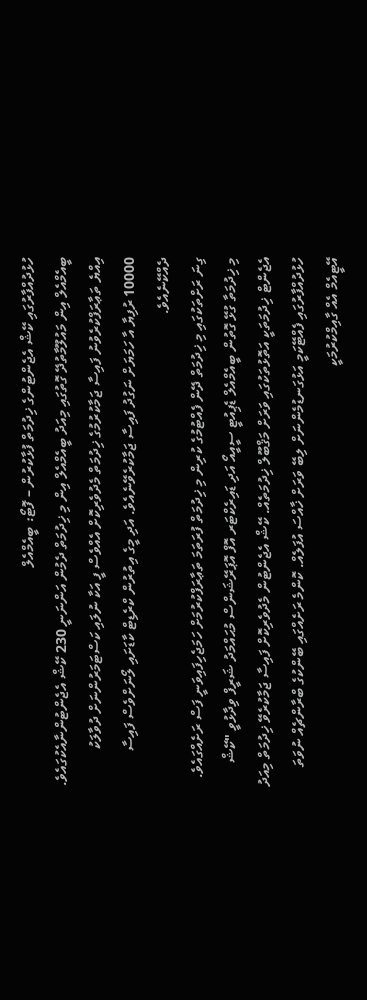ހުޅުދުއްފާރުގައި ކޭޝް އެޖެންޓުންގެ ޚިދުމަތް ފުޅާކުރުން – ފޮޓޯ: ބީއެމްއެލް
ބީއެމްއެލް އިން މައުލޫމާތުދޭ ގޮތުގައި މިއަދު ބީއެމްއެލް އިން މި ޚިދުމަތް ދެމުން އަންނަނީ 230 ކޭޝް އެޖެންޓުންނާއެކުގައެވެ. އިއްޔެ ތަޢާރަފްކުރެވުނު ފައިސާ ޖަމާކުރުމުގެ ޚިދުމަތް މެދުވެރިކޮށް އެއްވެސް ފީ އަކާ ނުލައި ކަސްޓަމަރުންނަށް ދުވާލަކު 10000 ރުފިޔާ އާ ހަމަޔަށް ނަގުދު ފައިސާ ޖަމާކުރެވޭނެއެވެ. އަދި މީގެ އިތުރުން ކްރެޑިޓް ކާޑަށައި ލޯނަށްވެސް ފައިސާ ދެއްކޭނެއެވެ.
ގިނަ ރަށްތަކުގައި މި ޚިދުމަތް ދޭން ފެއްޓުމުގެ ކުރިން މި ޚިދުމަތް ފުރަތަމަ ތަޢާރަފްކުރުމަށް ހަމަޖެހިފައިވަނީ ފަސް ރަށެއްގައެވެ.
މި ޚިދުމަތާ ގުޅޭ ގޮތުން ބީއެމްއެލް ޑެޕިއުޓީ ސީއީއޯ އަދި ޑައިރެކްޓަރ އޮފް އޮޕަރޭޝަންސް މުޙައްމަދު ޝަރީފް ވިދާޅުވީ "ކޭޝް އެޖެންޓް ޚިދުމަތަކީ އަތޮޅުތަކުގައި ވަރަށް މަޤްބޫލް ޚިދުމަތެއް. ކޭޝް އެޖެންޓުން މެދުވެރިކޮށް ފައިސާ ޖަމާކުރެވޭ ޚިދުމަތް މިއަދު ހުޅުދުއްފާރުގައި ފެއްޓޭކަމީ އަޅުގަނޑުމެންނަށް ލިބޭ ވަރަށް ޚާއްސަ އުފަލެއް. ކޮންމެ ރަށެއްގައި ބޭންކުގެ ބްރާންޗެއް ނުވަތަ އޭޓީއެމް އެއް ގާއިމްކުރުމަކީ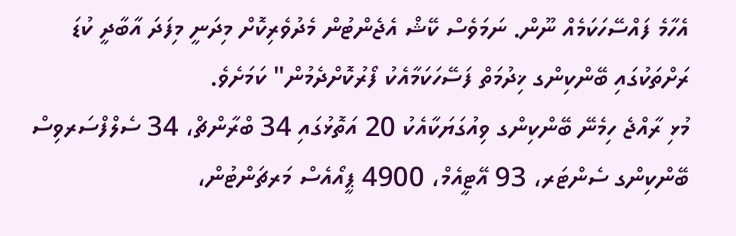އެހާމެ ފައްސޭހަކަމެއް ނޫން. ނަމަވެސް ކޭޝް އެޖެންޓުން މެދުވެރިކޮށް މިދަނީ މިފަދަ އާބާދީ ކުޑަ ރަށްތަކުގައި ބޭންކިންގ ޚިދުމަތް ފަސޭހަކަމާއެކު ފޯރުކޮށްދެމުން" ކަމަށެވެ.
މުޅި ރާއްޖެ ހިމެނޭ ބޭންކިންގ ވިއުގަޔަކާއެކު 20 އަތޮޅުގައި 34 ބްރާންޗް، 34 ސެލްފްސަރވިސް ބޭންކިންގ ސެންޓަރ، 93 އޭޓީއެމް، 4900 ޕީއޯއެސް މަރޗަންޓުން،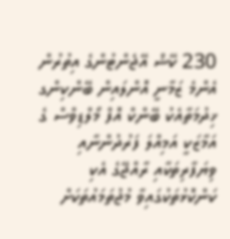230 ކޭޝް އޭޖެންޓުންގެ އިތުރުން އެންމެ ޒަމާނީ އޮންލައިން ބޭންކިންގ ޚިދުމަތާއެކު ބޭންކް އޮފް މޯލްޑިވްސް ގެ އަމާޒަކީ އަމިއްލަ ފަރުދުންނާއި ވިޔަފާރިތަކާއި ރާއްޖޭގެ އެކި ކަންކޮޅުތަކުގައިވާ މުޖުތަމައުތަކަށް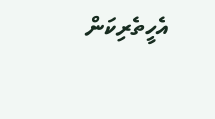އެހީތެރިކަން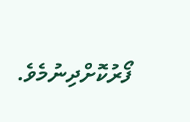ފޯރުކޮށްދިނުމެވެ.